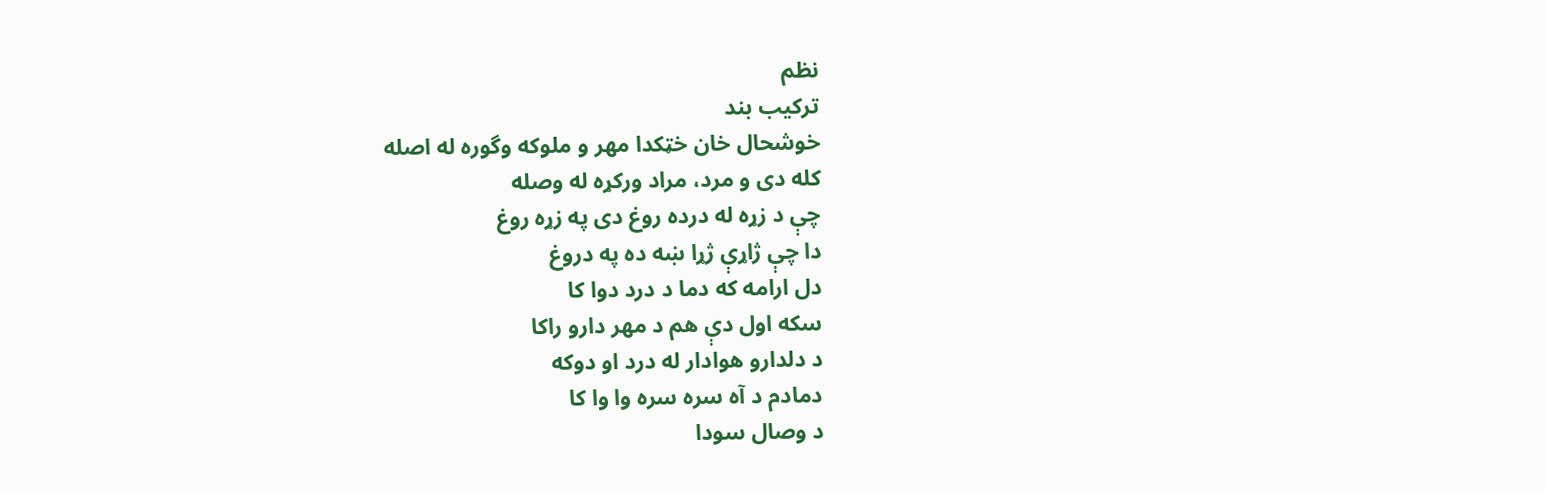نظم
ترکيب بند
خوشحال خان خټکدا مهر و ملوکه وگوره له اصله
کله دی و مرد، مراد ورکړه له وصله
چې د زړه له درده روغ دی په زړه روغ
دا چې ژاړې ژړا ښه ده په دروغ
دل ارامه که دما د درد دوا کا
سکه اول دې هم د مهر دارو راکا
د دلدارو هوادار له درد او دوکه
دمادم د آه سره سره وا وا کا
د وصال سودا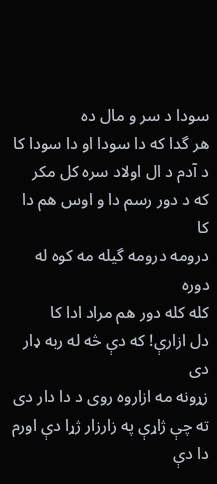سودا د سر و مال ده
هر گدا که دا سودا او دا سودا کا
د آدم د ال اولاد سره کل مکر
که د دور رسم دا و اوس هم دا کا
درومه درومه گيله مه کوه له دوره
کله کله دور هم مراد ادا کا
دل ازارې! که دې څه له ربه ډار دی
زړونه مه ازاروه روی د دا دار دی
ته چې ژاړې په زارزار ژړا دې اورم
دا دې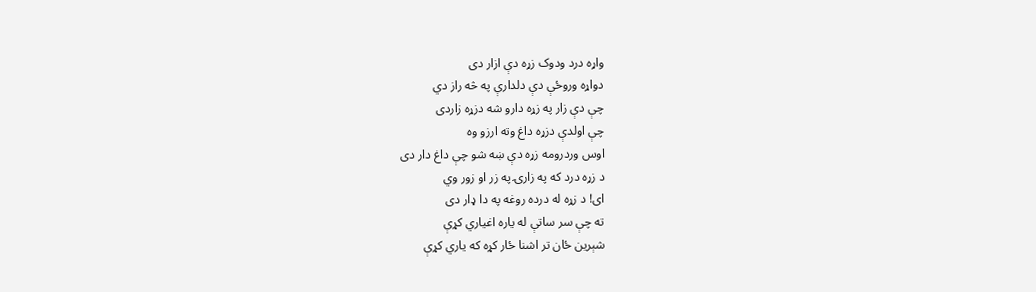واړه درد ودوک زړه دې ازار دی
دواړه وروځې دې دلدارې په څه راز دي
چې دې زار په زړه دارو شه دزړه زاردی
چې اولدې دزړه داغ وته ارزو وه
اوس وردرومه زړه دې ښه شو چې داغ دار دی
د زړه درد که په زارۍ په زر او زور وي
ای! د زړه له درده روغه په دا ډار دی
ته چې سر ساتې له ياره اغياري کړې
شېرين ځان تر اشنا ځار کړه که ياري کړې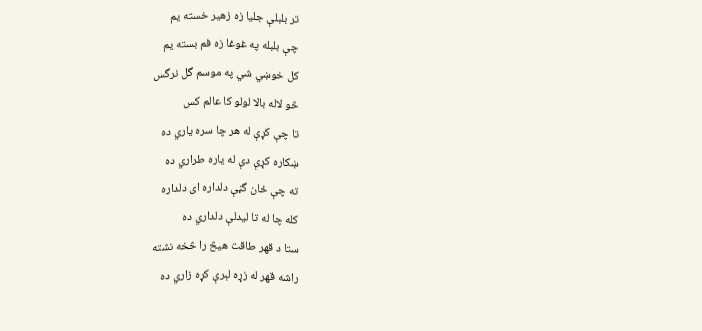تر بلبلې جليا زه زهير خسته يم
چې بلبله په غوغا زه فم بسته يم
کل خوښي شي په موسم گل نرگس
څو لاله بالا لولو کا عالم کس
تا چې کړې له هر چا سره ياري ده
ښکاره کړې دې له ياره طراري ده
ته چې ځان گڼې دلداره ای دلداره
کله چا له تا ليدلې دلداري ده
ستا د قهر طاقت هيڅ را څخه نشته
راشه قهر له زړه لېرې کړه زاري ده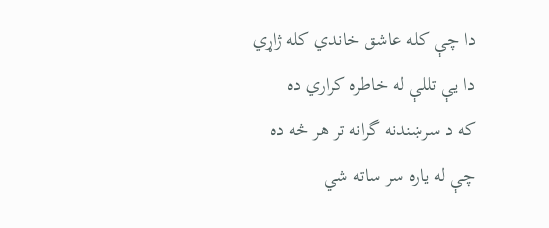دا چې کله عاشق خاندي کله ژاړي
دا يې تللې له خاطره کراري ده
که د سرښندنه گرانه تر هر څه ده
چې له ياره سر ساته شي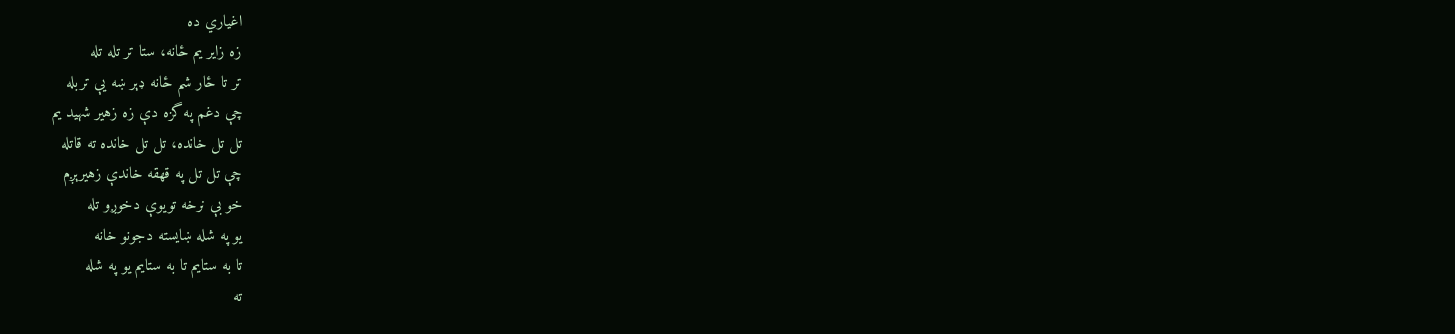اغياري ده
زه زاير يم ځانه، ستا تر تله تله
تر تا ځار شم ځانه ډېر ښه يې تربله
چې دغم په گزه دې زه زهير شهيد يم
تل تل خانده، تل تل خانده ته قاتله
چې تل تل په قهقه خاندې زهيرېږم
خو بې نرخه تويوې دخوږو تله
يو په شله ښايسته دجونو خانه
تا به ستايم تا به ستايم يو په شله
ته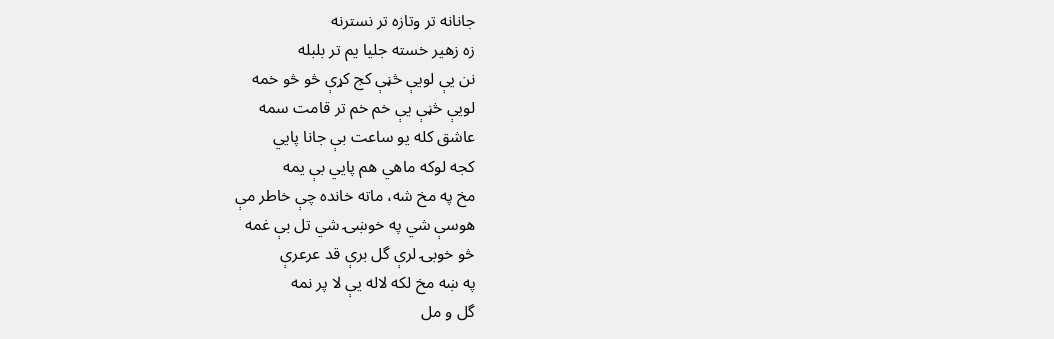جانانه تر وتازه تر نسترنه
زه زهير خسته جليا يم تر بلبله
نن يې لويې څڼې کج کړې څو څو خمه
لويې څڼې يې خم خم تر قامت سمه
عاشق کله يو ساعت بې جانا پايي
کجه لوکه ماهي هم پايي بې يمه
مخ په مخ شه، ماته خانده چې خاطر مې
هوسې شي په خوښۍ شي تل بې غمه
څو خوبۍ لرې گل برې قد عرعرې
په ښه مخ لکه لاله يې لا پر نمه
گل و مل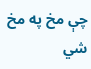چې مخ په مخ شي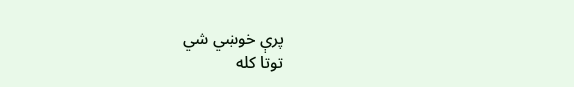پرې خوښي شي
توتا کله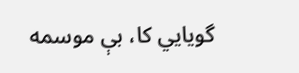گويايي کا، بې موسمه